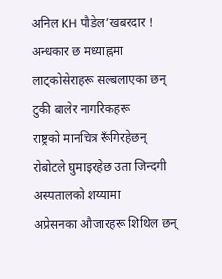अनिल KH पौडेल’खबरदार !
अन्धकार छ मध्याह्नमा
लाट्कोसेराहरू सल्बलाएका छन्
टुकी बालेर नागरिकहरू
राष्ट्रको मानचित्र रूँगिरहेछन्
रोबोटले घुमाइरहेछ उता जिन्दगी
अस्पतालको शय्यामा
अप्रेसनका औजारहरू शिथिल छन्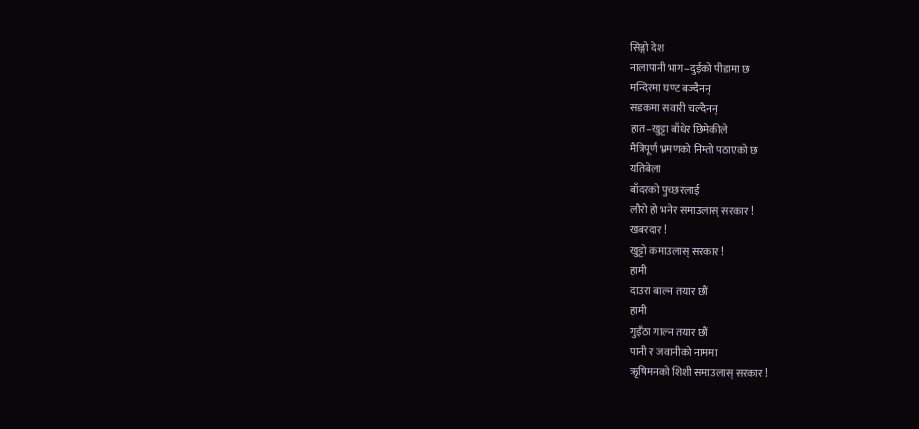सिङ्गो देश
नालापानी भाग–दुईको पीडामा छ
मन्दिरमा घण्ट बज्दैनन्
सडकमा सवारी चल्दैनन्
हात–खुट्टा बाँधेर छिमेकीले
मैत्रिपूर्ण भ्रमणको निम्तो पठाएको छ
यतिबेला
बाँदरको पुच्छरलाई
लौरो हो भनेर समाउलास् सरकार !
खबरदार !
खुट्टो कमाउलास् सरकार !
हामी
दाउरा बाल्न तयार छौं
हामी
गुइँठा गाल्न तयार छौं
पानी र जवानीको नाममा
ऋृषिमनको शिशी समाउलास् सरकार !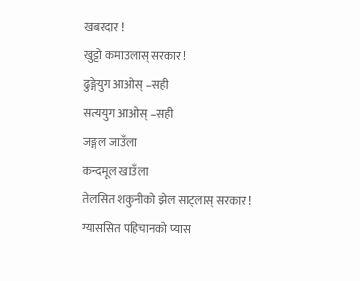खबरदार !
खुट्टो कमाउलास् सरकार !
ढुङ्गेयुग आओस् –सही
सत्ययुग आओस् –सही
जङ्गल जाउँला
कन्दमूल खाउँला
तेलसित शकुनीको झेल साट्लास् सरकार !
ग्याससित पहिचानको प्यास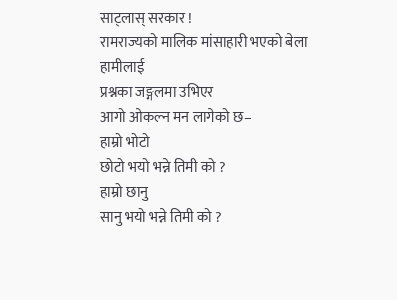साट्लास् सरकार !
रामराज्यको मालिक मांसाहारी भएको बेला
हामीलाई
प्रश्नका जङ्गलमा उभिएर
आगो ओकल्न मन लागेको छ–
हाम्रो भोटो
छोटो भयो भन्ने तिमी को ?
हाम्रो छानु
सानु भयो भन्ने तिमी को ?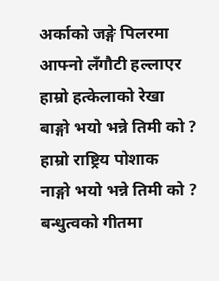अर्काको जङ्गे पिलरमा
आफ्नो लँगौटी हल्लाएर
हाम्रो हत्केलाको रेखा
बाङ्गो भयो भन्ने तिमी को ?
हाम्रो राष्ट्रिय पोशाक
नाङ्गो भयो भन्ने तिमी को ?
बन्धुत्वको गीतमा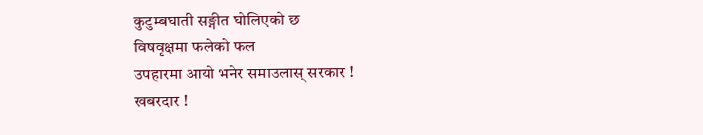कुटुम्बघाती सङ्गीत घोलिएको छ
विषवृक्षमा फलेको फल
उपहारमा आयो भनेर समाउलास् सरकार !
खबरदार !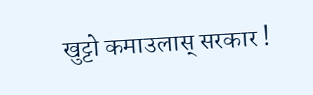खुट्टो कमाउलास् सरकार !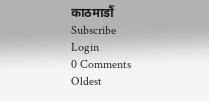काठमाडौं
Subscribe
Login
0 Comments
Oldest